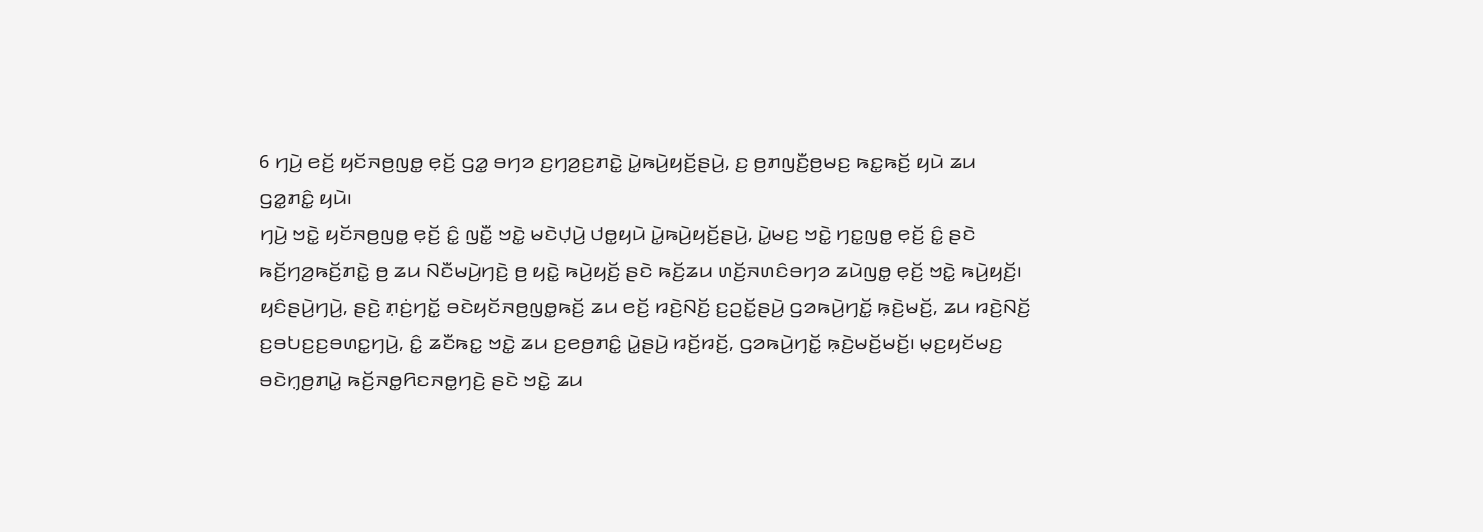6 ꤚꤣꤧ꤬ ꤕꤢꤩ꤬ ꤟꤢꤩꤏꤥ꤬ꤜꤥ꤭ ꤕ꤫ꤢꤩ꤬ ꤞꤤ꤭ ꤋꤚꤤ ꤢ꤬ꤚꤤ꤬ꤢ꤬ꤊꤢꤧ꤭ ꤣꤧ꤭ꤒꤣꤧ꤬ꤟꤢꤩ꤬ꤔꤣꤧ꤬, ꤢ꤬ ꤥ꤬ꤊꤜꤢꤪ꤬ꤥ꤬ꤗꤢ꤬ ꤒꤢ꤭ꤒꤢꤩ꤬ ꤟꤣꤧ ꤘꤣ ꤞꤤ꤭ꤊꤢꤨ꤭ ꤟꤣꤧ꤯
ꤚꤣꤧ꤬ ꤠꤢꤧ꤭ ꤟꤢꤩꤏꤥ꤬ꤜꤥ꤭ ꤕ꤫ꤢꤩ꤬ ꤢꤨ꤭ ꤜꤢꤪ꤭ ꤠꤢꤧ꤭ ꤗꤢꤧꤓ꤫ꤣꤧ꤬ ꤓꤥ꤭ꤟꤣꤧ ꤣꤧ꤭ꤒꤣꤧ꤬ꤟꤢꤩ꤬ꤔꤣꤧ꤬, ꤣꤧ꤭ꤗꤢ꤬ ꤠꤢꤧ꤭ ꤚꤢ꤭ꤜꤥ꤭ ꤕ꤫ꤢꤩ꤬ ꤢꤨ꤭ ꤔꤢꤧ ꤒꤢꤩ꤬ꤚꤤ꤬ꤒꤢꤩ꤬ꤊꤢꤧ꤭ ꤥ꤬ ꤘꤣ ꤡꤢꤪꤗꤣꤧ꤬ꤚꤢꤧ꤬ ꤥ꤬ ꤟꤢꤧ꤭ ꤒꤣꤧ꤬ꤟꤢꤩ꤬ ꤔꤢꤧ ꤒꤢꤩ꤬ꤘꤣ ꤛꤢꤩ꤬ꤏꤛꤢꤨꤋꤚꤤ ꤘꤣꤧꤜꤥ꤭ ꤕ꤫ꤢꤩ꤬ ꤠꤢꤧ꤭ ꤒꤣꤧ꤬ꤟꤢꤩ꤬꤯
ꤟꤢꤨꤔꤣꤧ꤬ꤚꤣꤧ꤬, ꤔꤢꤧ꤬ ꤊ꤫ꤢꤦ꤬ꤚꤢꤩ꤭ ꤋꤢꤧꤟꤢꤩꤏꤥ꤬ꤜꤥ꤭ꤒꤢꤩ꤬ ꤘꤣ ꤕꤢꤩ꤬ ꤙꤢꤧ꤬ꤡꤢꤩ꤬ ꤢ꤬ꤑꤢꤩ꤭ꤔꤣꤧ꤬ ꤞꤤꤒꤣꤧ꤬ꤚꤢꤩ꤭ ꤒ꤫ꤢꤧ꤬ꤗꤢꤩ꤬, ꤘꤣ ꤙꤢꤧ꤬ꤡꤢꤩ꤬ ꤢ꤬ꤋꤝꤢ꤬ꤢ꤬ꤋꤛꤢ꤭ꤚꤣꤧ꤬, ꤢꤨ꤭ ꤘꤢꤪꤒꤢ꤭ ꤠꤢꤧ꤭ ꤘꤣ ꤢ꤬ꤕꤥ꤬ꤊꤢꤨ꤭ ꤣꤧ꤭ꤔꤣꤧ꤬ ꤙꤢꤩ꤬ꤙꤢꤩ꤬, ꤞꤤꤒꤣꤧ꤬ꤚꤢꤩ꤭ ꤒ꤫ꤢꤧ꤬ꤗꤢꤩ꤬ꤗꤢꤩ꤬꤯ ꤗ꤫ꤢ꤬ꤟꤢꤩꤗꤢ꤬ ꤋꤢꤧꤚ꤫ꤥ꤬ꤊꤣꤧ꤭ ꤒꤢꤩ꤬ꤏꤥ꤭ꤖꤢꤏꤥ꤭ꤚꤢꤧ꤬ ꤔꤢꤧ ꤠꤢꤧ꤭ ꤘꤣ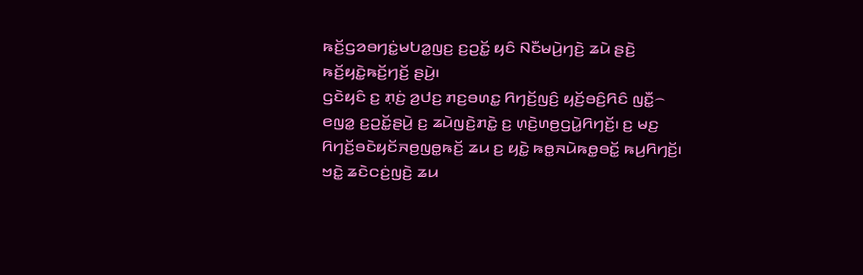ꤒꤢꤩ꤬ꤞꤤꤋꤚꤢꤦ꤭ꤗꤝꤤ꤭ꤜꤢ꤬ ꤢ꤬ꤑꤢꤩ꤭ ꤟꤢꤨ ꤡꤢꤪꤗꤣꤧ꤬ꤚꤢꤧ꤬ ꤘꤣꤧ ꤔꤢꤧ꤬ ꤒꤢꤩ꤬ꤟꤢꤧ꤭ꤒꤢꤩ꤬ꤚꤢꤩ꤬ ꤔꤣꤧ꤬꤯
ꤞꤢꤧꤟꤢꤨ ꤢ꤬ ꤊ꤫ꤢꤦ꤬ ꤤ꤬ꤓꤢ꤬ ꤊꤢ꤬ꤋꤛꤢ꤭ ꤖꤚꤢꤩ꤬ꤜꤢꤨ꤬ ꤟꤢꤩ꤬ꤋꤢꤨ꤬ꤖꤢꤨ ꤜꤢꤪ꤭꤮ ꤕꤜꤤ꤭ ꤢ꤬ꤑꤢꤩ꤭ꤔꤣꤧ꤬ ꤢ꤬ ꤘꤣꤧꤜꤢꤧ꤬ꤊꤢꤧ꤭ ꤢ꤬ ꤛ꤫ꤢꤧ꤬ꤛꤥ꤬ꤞꤣꤧ꤭ꤖꤚꤢꤩ꤬꤯ ꤢ꤬ ꤗꤢ꤬ ꤖꤚꤢꤩ꤬ꤋꤢꤧꤟꤢꤩꤏꤥ꤬ꤜꤥ꤭ꤒꤢꤩ꤬ ꤘꤣ ꤢ꤬ ꤟꤢꤧ꤭ ꤒꤥ꤭ꤏꤣꤧꤒꤥ꤭ꤋꤢꤩ꤭ ꤒꤣ꤬ꤖꤚꤢꤩ꤬꤯
ꤠꤢꤧ꤭ ꤘꤢꤧꤍꤢꤦ꤬ꤜꤢꤧ꤬ ꤘꤣ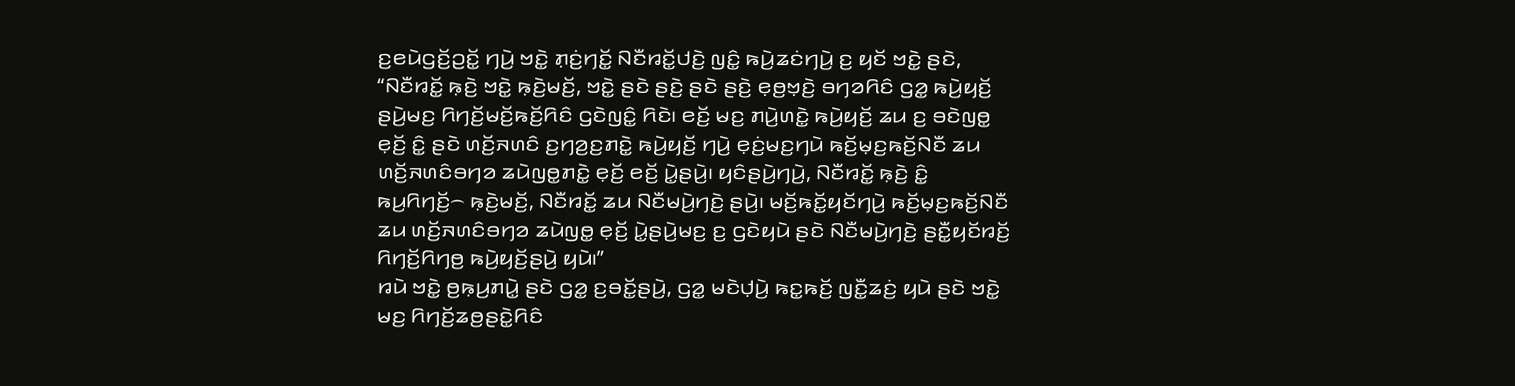ꤢ꤬ꤕꤣꤧꤞꤢꤩ꤬ꤑꤢꤩ꤭ ꤚꤣꤧ꤬ ꤠꤢꤧ꤭ ꤊ꤫ꤢꤦ꤬ꤚꤢꤩ꤭ ꤡꤢꤪꤙꤢꤩ꤭ꤓꤢꤧ꤬ ꤜꤢꤨ꤭ ꤒꤣꤧ꤬ꤘꤢꤦꤚꤣꤧ꤬ ꤢ꤬ ꤟꤢꤩ ꤠꤢꤧ꤭ ꤔꤢꤧ, “ꤡꤢꤪꤙꤢꤩ꤭ ꤒ꤫ꤢꤧ꤬ ꤠꤢꤧ꤭ ꤒ꤫ꤢꤧ꤬ꤗꤢꤩ꤬, ꤠꤢꤧ꤭ ꤔꤢꤧ ꤔꤢꤧ꤬ ꤔꤢꤧ ꤔꤢꤧ꤬ ꤕ꤫ꤥ꤬ꤠ꤫ꤢꤧ꤬ ꤋꤚꤤꤖꤢꤨ ꤞꤤ꤭ ꤒꤣꤧ꤬ꤟꤢꤩ꤬ ꤔꤣꤧ꤬ꤗꤢ꤬ ꤖꤚꤢꤩ꤬ꤗꤢꤩ꤬ꤒꤢꤩ꤬ꤖꤢꤨ ꤞꤢꤧꤜꤢꤨ꤭ ꤖꤢꤧ꤯ ꤕꤢꤩ꤬ ꤗꤢ꤬ ꤊꤣꤧ꤬ꤛꤢꤧ꤭ ꤒꤣꤧ꤬ꤟꤢꤩ꤬ ꤘꤣ ꤢ꤬ ꤋꤢꤧꤜꤥ꤭ ꤕ꤫ꤢꤩ꤬ ꤢꤨ꤭ ꤔꤢꤧ ꤛꤢꤩ꤬ꤏꤛꤢꤨ ꤢ꤬ꤚꤤ꤬ꤢ꤬ꤊꤢꤧ꤭ ꤒꤣꤧ꤬ꤟꤢꤩ꤬ ꤚꤣꤧ꤬ ꤕ꤫ꤢꤦ꤬ꤗꤢ꤬ꤚꤣꤧ ꤒꤢꤩ꤬ꤗ꤫ꤢ꤬ꤒꤢꤩ꤬ꤡꤢꤪ ꤘꤣ ꤛꤢꤩ꤬ꤏꤛꤢꤨꤋꤚꤤ ꤘꤣꤧꤜꤥ꤭ꤊꤢꤧ꤭ ꤕ꤫ꤢꤩ꤬ ꤕꤢꤩ꤬ ꤣꤧ꤭ꤔꤣꤧ꤬꤯ ꤟꤢꤨꤔꤣꤧ꤬ꤚꤣꤧ꤬, ꤡꤢꤪꤙꤢꤩ꤭ ꤒ꤫ꤢꤧ꤬ ꤢꤨ꤭ ꤒꤣ꤬ꤖꤚꤢꤩ꤬꤮ ꤒ꤫ꤢꤧ꤬ꤗꤢꤩ꤬, ꤡꤢꤪꤙꤢꤩ꤭ ꤘꤣ ꤡꤢꤪꤗꤣꤧ꤬ꤚꤢꤧ꤬ ꤔꤣꤧ꤬꤯ ꤗꤢꤩ꤬ꤒꤢꤩ꤭ꤟꤢꤩꤚꤣꤧ꤬ ꤒꤢꤩ꤬ꤗ꤫ꤢ꤬ꤒꤢꤩ꤬ꤡꤢꤪ ꤘꤣ ꤛꤢꤩ꤬ꤏꤛꤢꤨꤋꤚꤤ ꤘꤣꤧꤜꤥ꤭ ꤕ꤫ꤢꤩ꤬ ꤣꤧ꤭ꤔꤣꤧ꤬ꤗꤢ꤬ ꤢ꤬ ꤞꤢꤧꤟꤣꤧ ꤔꤢꤧ ꤡꤢꤪꤗꤣꤧ꤬ꤚꤢꤧ꤬ ꤔꤢꤪ꤭ꤟꤢꤩꤙꤢꤩ꤬ ꤖꤚꤢꤩ꤬ꤖꤚꤥ꤬ ꤒꤣꤧ꤬ꤟꤢꤩ꤬ꤔꤣꤧ꤬ ꤟꤣꤧ꤯”
ꤙꤣꤧ ꤠꤢꤧ꤭ ꤥ꤬ꤒ꤫ꤣ꤬ꤊꤣꤧ꤭ ꤔꤢꤧ ꤞꤤ꤭ ꤢ꤬ꤋꤢꤩ꤭ꤔꤣꤧ꤬, ꤞꤤ꤭ ꤗꤢꤧꤓ꤫ꤣꤧ꤬ ꤒꤢ꤭ꤒꤢꤩ꤬ ꤜꤢꤪ꤭ꤘꤢꤦ꤬ ꤟꤣꤧ ꤔꤢꤧ ꤠꤢꤧ꤭ ꤗꤢ꤬ ꤖꤚꤢꤩ꤬ꤘꤥ꤬ꤔꤢꤧ꤭ꤖꤢꤨ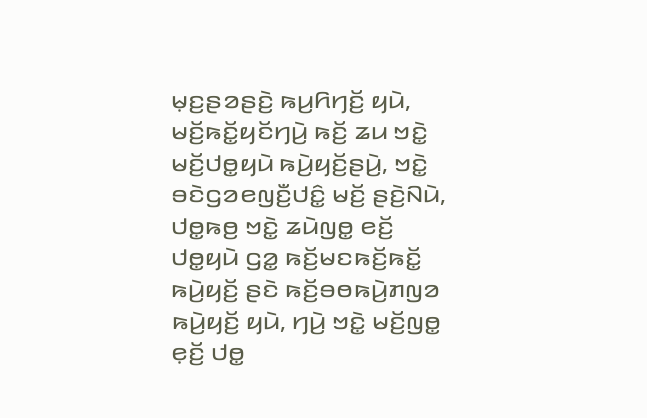ꤗ꤫ꤢ꤬ꤔꤤꤔꤢꤧ꤬ ꤒꤣ꤬ꤖꤚꤢꤩ꤬ ꤟꤣꤧ, ꤗꤢꤩ꤬ꤒꤢꤩ꤭ꤟꤢꤩꤚꤣꤧ꤬ ꤒꤢꤩ꤬ ꤘꤣ ꤠꤢꤧ꤭ ꤗꤢꤩ꤬ꤓꤥ꤭ꤟꤣꤧ ꤒꤣꤧ꤬ꤟꤢꤩ꤬ꤔꤣꤧ꤬, ꤠꤢꤧ꤭ ꤋꤢꤧꤞꤤꤕꤜꤢꤪ꤬ꤓꤢꤨ꤭ ꤗꤢꤩ꤬ ꤔꤢꤧ꤬ꤡꤣꤧ, ꤓꤥ꤭ꤒꤥ꤬ ꤠꤢꤧ꤭ ꤘꤣꤧꤜꤥ꤭ ꤕꤢꤩ꤬ ꤓꤥ꤭ꤟꤣꤧ ꤞꤤ꤭ ꤒꤢꤩ꤬ꤗꤢꤒꤢꤩ꤬ꤒꤢꤩ꤭ ꤒꤣꤧ꤬ꤟꤢꤩ꤬ ꤔꤢꤧ ꤒꤢꤩ꤬ꤋꤥꤒꤣꤧ꤬ꤊꤜꤤ ꤒꤣꤧ꤬ꤟꤢꤩ꤬ ꤟꤣꤧ, ꤚꤣꤧ꤬ ꤠꤢꤧ꤭ ꤗꤢꤩ꤬ꤜꤥ꤭ ꤕ꤫ꤢꤩ꤬ ꤓꤥ꤭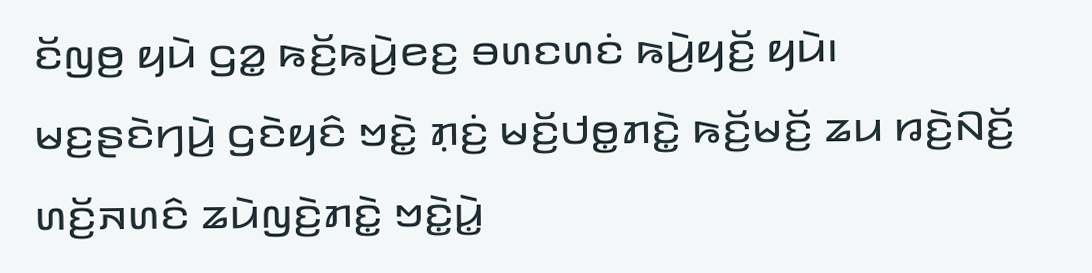ꤢꤩꤜꤥ꤬ ꤟꤣꤧ ꤞꤤ꤭ ꤒꤢꤩ꤬ꤒꤣꤧ꤬ꤕꤢ꤬ ꤋꤛꤢꤛꤢꤦ ꤒꤣꤧ꤬ꤟꤢꤩ꤬ ꤟꤣꤧ꤯
ꤗꤢ꤬ꤔꤢꤧꤚꤣꤧ꤬ ꤞꤢꤧꤟꤢꤨ ꤠꤢꤧ꤭ ꤊ꤫ꤢꤦ꤬ ꤗꤢꤩ꤬ꤓꤥ꤭ꤊꤢꤧ꤭ ꤒꤢꤩ꤬ꤗꤢꤩ꤬ ꤘꤣ ꤙꤢꤧ꤬ꤡꤢꤩ꤬ ꤛꤢꤩ꤬ꤏꤛꤢꤨ ꤘꤣꤧꤜꤢꤧ꤬ꤊꤢꤧ꤭ ꤠꤢꤧ꤭ꤣꤧ꤭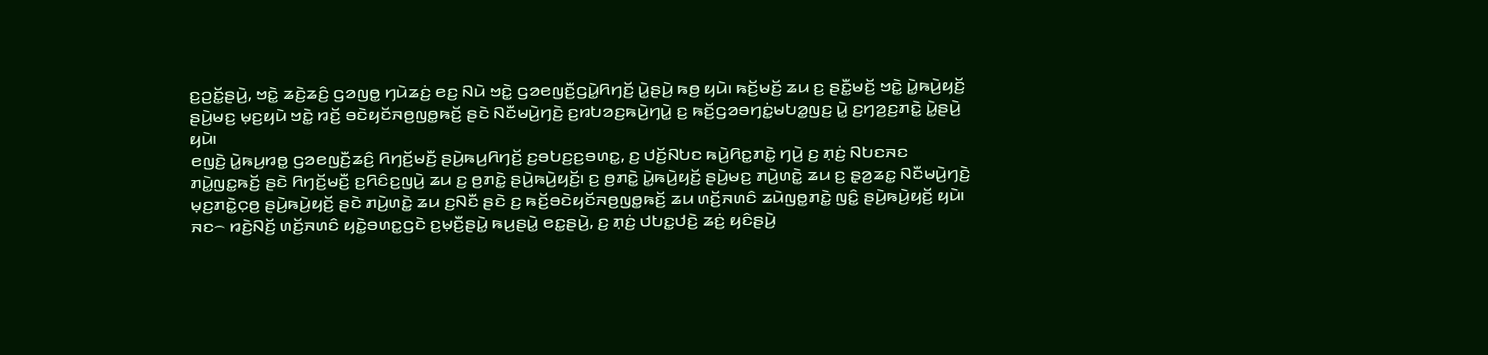ꤢ꤬ꤑꤢꤩ꤭ꤔꤣꤧ꤬, ꤠꤢꤧ꤭ ꤘꤢꤧ꤬ꤘꤢꤨ꤬ ꤞꤤꤜꤥ꤭ ꤚꤣꤧꤘꤢꤦ꤬ ꤕꤢ꤬ ꤡꤣꤧ ꤠꤢꤧ꤭ ꤞꤤꤕꤜꤢꤪ꤬ꤞꤣꤧ꤭ꤖꤚꤢꤩ꤬ ꤣꤧ꤭ꤔꤣꤧ꤬ ꤒꤥ꤬ ꤟꤣꤧ꤯ ꤒꤢꤩ꤬ꤗꤢꤩ꤬ ꤘꤣ ꤢ꤬ ꤔꤢꤪ꤭ꤗꤢꤩ꤬ ꤠꤢꤧ꤭ ꤣꤧ꤭ꤒꤣꤧ꤬ꤟꤢꤩ꤬ ꤔꤣꤧ꤬ꤗꤢ꤬ ꤗ꤫ꤢ꤬ꤟꤣꤧ ꤠꤢꤧ꤭ ꤙꤢꤩ꤬ ꤋꤢꤧꤟꤢꤩꤏꤥ꤬ꤜꤥ꤭ꤒꤢꤩ꤬ ꤔꤢꤧ ꤡꤢꤪꤗꤣꤧ꤬ꤚꤢꤧ꤬ ꤢ꤬ꤙꤝꤤꤢ꤬ꤒꤣꤧ꤬ꤚꤣꤧ꤭ ꤢ꤬ ꤒꤢꤩ꤬ꤞꤤꤋꤚꤢꤦ꤭ꤗꤝꤤ꤭ꤜꤢ꤬ ꤣꤧ꤭ ꤢ꤬ꤚꤤ꤬ꤢ꤬ꤊꤢꤧ꤭ ꤣꤧ꤭ꤔꤣꤧ꤬ ꤟꤣꤧ꤯
ꤕꤜꤢꤧ꤬ ꤣꤧ꤭ꤒꤣ꤬ꤙꤥ꤭ ꤞꤤꤕꤜꤢꤪ꤬ꤘꤢꤨ꤬ ꤖꤚꤢꤩ꤬ꤗꤢꤪ꤬ ꤔꤣꤧ꤬ꤒꤣ꤬ꤖꤚꤢꤩ꤬ ꤢ꤬ꤋꤝꤢ꤬ꤢ꤬ꤋꤛꤢ꤭, ꤢ꤬ ꤓꤢꤩ꤬ꤡꤝꤢ ꤒꤣꤧ꤬ꤖꤢ꤭ꤊꤢꤧ꤭ ꤚꤣꤧ꤬ ꤢ꤬ ꤊ꤫ꤢꤦ꤬ ꤡꤝꤢꤏꤢ ꤊꤣꤧ꤭ꤜꤢ꤭ꤒꤢꤩ꤬ ꤔꤢꤧ ꤖꤚꤢꤩ꤬ꤗꤢꤪ꤬ ꤢ꤬ꤖꤢꤨꤢ꤬ꤜꤣꤧ꤬ ꤘꤣ ꤢ꤬ ꤥ꤬ꤊꤢꤧ꤭ ꤔꤣꤧ꤬ꤒꤣꤧ꤬ꤟꤢꤩ꤬꤯ ꤢ꤬ ꤥ꤬ꤊꤢꤧ꤭ ꤣꤧ꤭ꤒꤣꤧ꤬ꤟꤢꤩ꤬ ꤔꤣꤧ꤬ꤗꤢ꤬ ꤊꤣꤧ꤬ꤛꤢꤧ꤭ ꤘꤣ ꤢ꤬ ꤔ꤫ꤤ꤬ꤘꤢ꤭ ꤡꤢꤪꤗꤣꤧ꤬ꤚꤢꤧ꤬ ꤗ꤫ꤢ꤬ꤊꤢꤧ꤭ꤍ꤫ꤥ꤬ ꤔꤣꤧ꤬ꤒꤣꤧ꤬ꤟꤢꤩ꤬ ꤔꤢꤧ ꤊꤣꤧ꤬ꤛꤢꤧ꤭ ꤘꤣ ꤢ꤬ꤡꤢꤪ ꤔꤢꤧ ꤢ꤬ ꤒꤢꤩ꤬ꤋꤢꤧꤟꤢꤩꤏꤥ꤬ꤜꤥ꤭ꤒꤢꤩ꤬ ꤘꤣ ꤛꤢꤩ꤬ꤏꤛꤢꤨ ꤘꤣꤧꤜꤥ꤭ꤊꤢꤧ꤭ ꤜꤢꤨ꤭ ꤔꤣꤧ꤬ꤒꤣꤧ꤬ꤟꤢꤩ꤬ ꤟꤣꤧ꤯
ꤏꤢ꤮ ꤙꤢꤧ꤬ꤡꤢꤩ꤬ ꤛꤢꤩ꤬ꤏꤛꤢꤨ ꤟꤢꤧ꤭ꤋꤛꤢ꤭ꤞꤢꤧ ꤢ꤬ꤗ꤫ꤢꤪ꤬ꤔꤣꤧ꤭ ꤒꤣ꤬ꤔꤣꤧ꤭ ꤕꤢ꤭ꤔꤣꤧ꤬, ꤢ꤬ ꤊ꤫ꤢꤦ꤬ ꤓꤝꤢ꤭ꤓꤢꤧ꤬ ꤘꤢꤦ꤬ ꤟꤢꤨꤔꤣꤧ꤬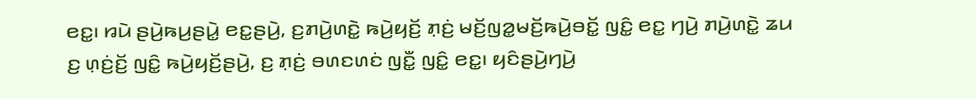ꤕꤢ꤭꤯ ꤙꤣꤧ ꤔꤣꤧ꤬ꤒꤣ꤬ꤔꤣꤧ꤭ ꤕꤢ꤭ꤔꤣꤧ꤬, ꤢ꤬ꤊꤣꤧ꤬ꤛꤢꤧ꤭ ꤒꤣꤧ꤬ꤟꤢꤩ꤬ ꤊ꤫ꤢꤦ꤬ ꤗꤢꤩ꤬ꤜꤤ꤭ꤗꤢꤩ꤬ꤒꤣꤧ꤬ꤋꤢꤩ꤭ ꤜꤢꤨ꤭ ꤕꤢ꤭ ꤚꤣꤧ꤬ ꤊꤣꤧ꤬ꤛꤢꤧ꤭ ꤘꤣ ꤢ꤬ ꤛ꤫ꤢꤦ꤬ꤢꤩ꤬ ꤜꤢꤨ꤭ ꤒꤣꤧ꤬ꤟꤢꤩ꤬ꤔꤣꤧ꤬, ꤢ꤬ ꤊ꤫ꤢꤦ꤬ ꤋꤛꤢꤛꤢꤦ ꤜꤢꤪ꤭ ꤜꤢꤨ꤭ ꤕꤢ꤭꤯ ꤟꤢꤨꤔꤣꤧ꤬ꤚꤣꤧ꤬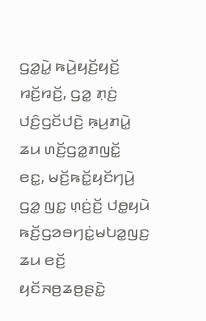ꤞꤤ꤭ꤣꤧ꤭ ꤒꤣꤧ꤬ꤟꤢꤩ꤬ꤟꤢꤩ꤬ ꤙꤢꤩ꤬ꤙꤢꤩ꤬, ꤞꤤ꤭ ꤊ꤫ꤢꤦ꤬ ꤓꤢꤨ꤬ꤞꤢꤩꤓꤢꤧ꤬ ꤒ꤫ꤣ꤬ꤊꤣꤧ꤭ ꤘꤣ ꤛꤢꤩ꤬ꤞꤤ꤭ꤊꤜꤢꤩ꤭ ꤕꤢ꤭, ꤗꤢꤩ꤬ꤒꤢꤩ꤭ꤟꤢꤩꤚꤣꤧ꤬ ꤞꤤ꤭ ꤜꤢ꤭ ꤛ꤫ꤢꤦ꤬ꤢꤩ꤬ ꤓꤥ꤭ꤟꤣꤧ ꤒꤢꤩ꤬ꤞꤤꤋꤚꤢꤦ꤭ꤗꤝꤤ꤭ꤜꤢ꤬ ꤘꤣ ꤕꤢꤩ꤬ ꤟꤢꤩꤏꤥ꤬ꤘꤥ꤬ꤔꤢꤧ꤭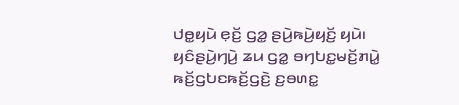ꤓꤥ꤭ꤟꤣꤧ ꤕ꤫ꤢꤩ꤬ ꤞꤤ꤭ ꤔꤣꤧ꤬ꤒꤣꤧ꤬ꤟꤢꤩ꤬ ꤟꤣꤧ꤯
ꤟꤢꤨꤔꤣꤧ꤬ꤚꤣꤧ꤬ ꤘꤣ ꤞꤤ꤭ ꤋꤚꤝꤢ꤭ꤗꤢꤩ꤬ꤊꤣꤧ꤭ ꤒꤢꤩ꤬ꤞꤝꤢꤒꤢꤩ꤬ꤞꤢꤧ꤬ ꤢ꤬ꤋꤛꤢ꤭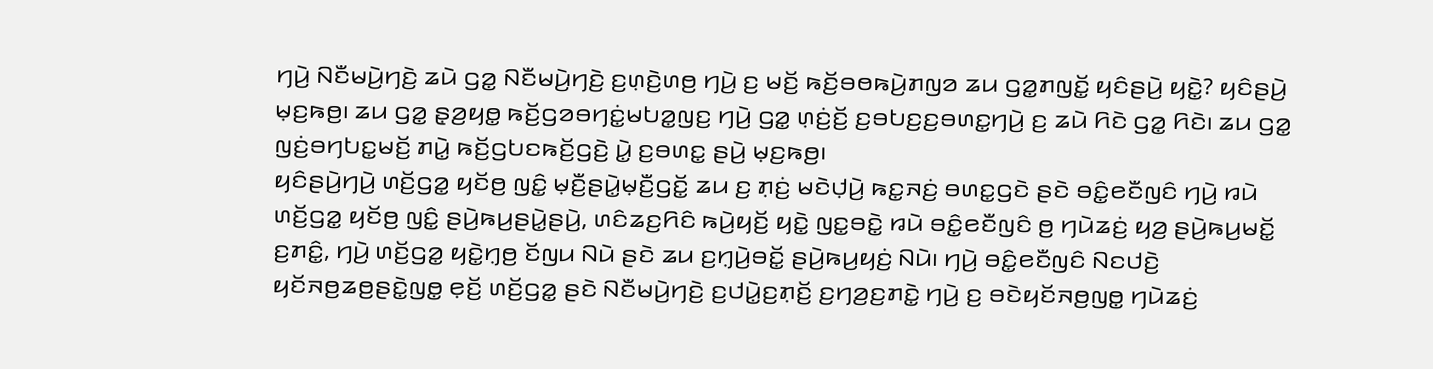ꤚꤣꤧ꤬ ꤡꤢꤪꤗꤣꤧ꤬ꤚꤢꤧ꤬ ꤘꤣꤧ ꤞꤤ꤭ ꤡꤢꤪꤗꤣꤧ꤬ꤚꤢꤧ꤬ ꤢ꤬ꤛ꤫ꤢꤧ꤬ꤛꤥ꤬ ꤚꤣꤧ꤬ ꤢ꤬ ꤗꤢꤩ꤬ ꤒꤢꤩ꤬ꤋꤥꤒꤣꤧ꤬ꤊꤜꤤ ꤘꤣ ꤞꤤ꤭ꤊꤜꤢꤩ꤭ ꤟꤢꤨꤔꤣꤧ꤬ ꤟꤢꤧ꤭? ꤟꤢꤨꤔꤣꤧ꤬ ꤗ꤫ꤢ꤬ꤒꤥ꤬꤯ ꤘꤣ ꤞꤤ꤭ ꤔ꤫ꤤ꤬ꤟꤥ꤭ ꤒꤢꤩ꤬ꤞꤤꤋꤚꤢꤦ꤭ꤗꤝꤤ꤭ꤜꤢ꤬ ꤚꤣꤧ꤬ ꤞꤤ꤭ ꤛ꤫ꤢꤦ꤬ꤢꤩ꤬ ꤢ꤬ꤋꤝꤢ꤬ꤢ꤬ꤋꤛꤢ꤭ꤚꤣꤧ꤬ ꤢ꤬ ꤘꤣꤧ ꤖꤢꤧ ꤞꤤ꤭ ꤖꤢꤧ꤯ ꤘꤣ ꤞꤤ꤭ ꤜꤢꤦ꤬ꤋꤚꤝꤢ꤭ꤗꤢꤩ꤬ ꤊꤣꤧ꤭ ꤒꤢꤩ꤬ꤞꤝꤢꤒꤢꤩ꤬ꤞꤢꤧ꤬ ꤣꤧ꤭ ꤢ꤬ꤋꤛꤢ꤭ ꤔꤣꤧ꤬ ꤗ꤫ꤢ꤬ꤒꤥ꤬꤯
ꤟꤢꤨꤔꤣꤧ꤬ꤚꤣꤧ꤬ ꤛꤢꤩ꤬ꤞꤤ꤭ ꤟꤢꤩꤥ꤬ ꤜꤢꤨ꤭ ꤗ꤫ꤢꤪ꤬ꤔꤣꤧ꤭ꤗ꤫ꤢꤪ꤬ꤞꤢꤩ꤭ ꤘꤣ ꤢ꤬ ꤊ꤫ꤢꤦ꤬ ꤗꤢꤧꤓ꤫ꤣꤧ꤬ ꤒꤢ꤭ꤏꤢꤦ꤬ ꤋꤛꤢ꤭ꤞꤢꤧ ꤔꤢꤧ ꤋꤢꤨ꤭ꤕꤢꤪꤜꤢꤨ ꤚꤣꤧ꤬ ꤙꤣꤧ ꤛꤢꤩ꤬ꤞꤤ꤭ ꤟꤢꤩꤥ꤬ ꤜꤢꤨ꤭ ꤔꤣꤧ꤬ꤒꤣ꤬ꤔꤣꤧ꤭ꤔꤣꤧ꤬, ꤛꤢꤨꤘꤢ꤬ꤖꤢꤨ ꤒꤣꤧ꤬ꤟꤢꤩ꤬ ꤟꤢꤧ꤭ ꤜꤢ꤭ꤋꤢꤧ꤭ ꤙꤣꤧ ꤋꤢꤨ꤭ꤕꤢꤪꤜꤢꤨ ꤥ꤬ ꤚꤣꤧꤘꤢꤦ꤬ ꤟꤤ꤬ ꤔꤣꤧ꤬ꤒꤣ꤬ꤗꤢꤩ꤭ ꤢ꤬ꤊꤢꤨ꤭, ꤚꤣꤧ꤬ ꤛꤢꤩ꤬ꤞꤤ꤭ ꤟꤢꤧ꤭ꤚ꤫ꤥ꤬ ꤢꤩꤜꤣ ꤡꤣꤧ ꤔꤢꤧ ꤘꤣ ꤢ꤬ꤚ꤫ꤣꤧ꤬ꤋꤢꤩ꤭ ꤔꤣꤧ꤬ꤒꤣ꤬ꤟꤢꤦ꤬ ꤡꤣꤧ꤯ ꤚꤣꤧ꤬ ꤋꤢꤨ꤭ꤕꤢꤪꤜꤢꤨ ꤡꤢꤓꤢꤧ꤬ ꤟꤢꤩꤏꤥ꤬ꤘꤥ꤬ꤔꤢꤧ꤭ꤜꤥ꤭ ꤕ꤫ꤢꤩ꤬ ꤛꤢꤩ꤬ꤞꤤ꤭ ꤔꤢꤧ ꤡꤢꤪꤗꤣꤧ꤬ꤚꤢꤧ꤬ ꤢ꤬ꤓꤣꤧ꤭ꤢ꤬ꤊ꤫ꤢꤩ꤬ ꤢ꤬ꤚꤤ꤬ꤢ꤬ꤊꤢꤧ꤭ ꤚꤣꤧ꤬ ꤢ꤬ ꤋꤢꤧꤟꤢꤩꤏꤥ꤬ꤜꤥ꤭ ꤚꤣꤧꤘꤢꤦ꤬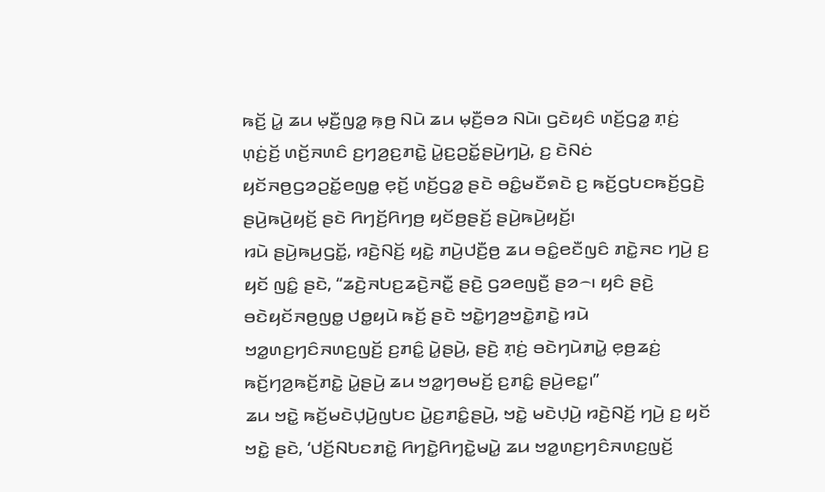ꤒꤢꤩ꤬ ꤣꤧ꤭ ꤘꤣ ꤗ꤫ꤢꤪ꤬ꤜꤤ꤭ ꤒ꤫ꤥ꤬ ꤡꤣꤧ ꤘꤣ ꤗ꤫ꤢꤪ꤬ꤋꤤ ꤡꤣꤧ꤯ ꤞꤢꤧꤟꤢꤨ ꤛꤢꤩ꤬ꤞꤤ꤭ ꤊ꤫ꤢꤦ꤬ ꤛ꤫ꤢꤦ꤬ꤢꤩ꤬ ꤛꤢꤩ꤬ꤏꤛꤢꤨ ꤢ꤬ꤚꤤ꤬ꤢ꤬ꤊꤢꤧ꤭ ꤣꤧ꤭ꤢ꤬ꤑꤢꤩ꤭ꤔꤣꤧ꤬ꤚꤣꤧ꤬, ꤢ꤬ ꤢꤧꤡꤢꤦ ꤟꤢꤩꤏꤥ꤬ꤞꤤꤑꤢꤩ꤭ꤕꤜꤥ꤭ ꤕ꤫ꤢꤩ꤬ ꤛꤢꤩ꤬ꤞꤤ꤭ ꤔꤢꤧ ꤋꤢꤨ꤭ꤗꤢꤪꤎꤢꤧ ꤢ꤬ ꤒꤢꤩ꤬ꤞꤝꤢꤒꤢꤩ꤬ꤞꤢꤧ꤬ ꤔꤣꤧ꤬ꤒꤣꤧ꤬ꤟꤢꤩ꤬ ꤔꤢꤧ ꤖꤚꤢꤩ꤬ꤖꤚꤥ꤬ ꤟꤢꤩꤥ꤬ꤔꤢꤩ꤬ ꤔꤣꤧ꤬ꤒꤣꤧ꤬ꤟꤢꤩ꤬꤯
ꤙꤣꤧ ꤔꤣꤧ꤬ꤒꤣ꤬ꤞꤢꤩ꤭, ꤙꤢꤧ꤬ꤡꤢꤩ꤬ ꤟꤢꤧ꤭ ꤊꤣꤧ꤬ꤓꤢꤪ꤬ꤥ꤬ ꤘꤣ ꤋꤢꤨ꤭ꤕꤢꤪꤜꤢꤨ ꤊꤢꤧ꤭ꤏꤢ ꤚꤣꤧ꤬ ꤢ꤬ ꤟꤢꤩ ꤜꤢꤨ꤭ ꤔꤢꤧ, “ꤘꤢꤧ꤬ꤏꤝꤢ꤬ꤘꤢꤧ꤬ꤏꤢꤪ꤭ ꤔꤢꤧ꤬ ꤞꤤꤕꤜꤢꤪ꤬ ꤔꤤ꤮꤯ ꤟꤢꤨ ꤔꤢꤧ꤬ ꤋꤢꤧꤟꤢꤩꤏꤥ꤬ꤜꤥ꤭ ꤓꤥ꤭ꤟꤣꤧ ꤒꤢꤩ꤬ ꤔꤢꤧ ꤠꤢꤧ꤭ꤚꤤ꤬ꤠꤢꤧ꤭ꤊꤢꤧ꤭ ꤙꤣꤧ ꤠꤤ꤭ꤛꤢ꤬ꤚꤢꤨꤏꤛꤢ꤬ꤜꤢꤩ꤬ ꤢ꤬ꤊꤢꤨ꤭ ꤣꤧ꤭ꤔꤣꤧ꤬, ꤔꤢꤧ꤬ ꤊ꤫ꤢꤦ꤬ ꤋꤢꤧꤚꤣꤧꤊꤣꤧ꤭ ꤕ꤫ꤥ꤬ꤘꤢꤦ꤬ ꤒꤢꤩ꤬ꤚꤤ꤬ꤒꤢꤩ꤬ꤊꤢꤧ꤭ ꤣꤧ꤭ꤔꤣꤧ꤬ ꤘꤣ ꤠꤤ꤭ꤚꤥꤗꤢꤩ꤬ ꤢ꤬ꤊꤢꤨ꤭ ꤔꤣꤧ꤬ꤕꤢ꤭꤯”
ꤘꤣ ꤠꤢꤧ꤭ ꤒꤢꤩ꤬ꤗꤢꤧꤓ꤫ꤣꤧ꤬ꤜꤝꤢ ꤣꤧ꤭ꤢ꤬ꤊꤢꤨ꤭ꤔꤣꤧ꤬, ꤠꤢꤧ꤭ ꤗꤢꤧꤓ꤫ꤣꤧ꤬ ꤙꤢꤧ꤬ꤡꤢꤩ꤬ ꤚꤣꤧ꤬ ꤢ꤬ ꤟꤢꤩ ꤠꤢꤧ꤭ ꤔꤢꤧ, ‘ꤓꤢꤩ꤬ꤡꤝꤢꤊꤢꤧ꤭ ꤖꤚꤢꤧ꤭ꤖꤚꤢꤧ꤭ꤗꤣꤧ꤭ ꤘꤣ ꤠꤤ꤭ꤛꤢ꤬ꤚꤢꤨꤏꤛꤢ꤬ꤜꤢꤩ꤬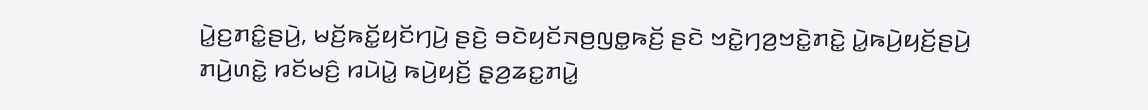ꤣꤧ꤭ꤢ꤬ꤊꤢꤨ꤭ꤔꤣꤧ꤬, ꤗꤢꤩ꤬ꤒꤢꤩ꤭ꤟꤢꤩꤚꤣꤧ꤬ ꤔꤢꤧ꤬ ꤋꤢꤧꤟꤢꤩꤏꤥ꤬ꤜꤥ꤭ꤒꤢꤩ꤬ ꤔꤢꤧ ꤠꤢꤧ꤭ꤚꤤ꤬ꤠꤢꤧ꤭ꤊꤢꤧ꤭ ꤣꤧ꤭ꤒꤣꤧ꤬ꤟꤢꤩ꤬ꤔꤣꤧ꤬ ꤊꤣꤧ꤬ꤛꤢꤧ꤭ ꤙꤢꤩꤗꤢꤨ꤬ ꤙꤣꤧꤣꤧ꤭ ꤒꤣꤧ꤬ꤟꤢꤩ꤬ ꤔ꤫ꤤ꤬ꤘꤢ꤭ꤊꤣꤧ꤭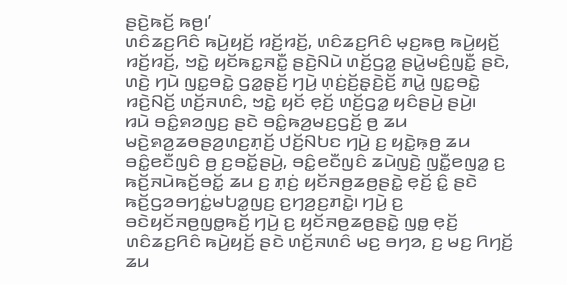ꤔꤢꤧ꤬ꤒꤢꤩ꤬ ꤒꤥ꤬꤯’
ꤛꤢꤨꤘꤢ꤬ꤖꤢꤨ ꤒꤣꤧ꤬ꤟꤢꤩ꤬ ꤙꤢꤩ꤬ꤙꤢꤩ꤬, ꤛꤢꤨꤘꤢ꤬ꤖꤢꤨ ꤗ꤫ꤢ꤬ꤒꤥ꤬ ꤒꤣꤧ꤬ꤟꤢꤩ꤬ ꤙꤢꤩ꤬ꤙꤢꤩ꤬, ꤠꤢꤧ꤭ ꤟꤢꤩꤒꤢ꤭ꤏꤢꤪ꤭ ꤔꤢꤧ꤬ꤡꤣꤧ ꤛꤢꤩ꤬ꤞꤤ꤭ ꤔꤣꤧ꤭ꤗꤢꤨ꤬ꤜꤢꤪ꤭ ꤔꤢꤧ, ꤛꤢꤧ꤬ ꤚꤣꤧ ꤜꤢ꤭ꤋꤢꤧ꤭ ꤞꤤ꤭ꤔ꤫ꤢꤩ꤬ ꤚꤣꤧ꤬ ꤛ꤫ꤢꤦ꤬ꤢꤩ꤬ꤔ꤫ꤢꤧ꤬ꤢꤩ꤬ ꤊꤣꤧ꤭ ꤜꤢ꤭ꤋꤢꤧ꤭ ꤙꤢꤧ꤬ꤡꤢꤩ꤬ ꤛꤢꤩ꤬ꤏꤛꤢꤨ, ꤠꤢꤧ꤭ ꤟꤢꤩ ꤕ꤫ꤢꤩ꤬ ꤛꤢꤩ꤬ꤞꤤ꤭ ꤟꤢꤨꤔꤣꤧ꤬ ꤔꤣꤧ꤬꤯
ꤙꤣꤧ ꤋꤢꤨ꤭ꤎꤤꤜꤢ꤬ ꤔꤢꤧ ꤋꤢꤨ꤭ꤒꤤ꤬ꤗꤢ꤬ꤞꤢꤩ꤬ ꤥ꤬ ꤘꤣ ꤗꤢꤧ꤬ꤎꤤ꤬ꤘꤥꤔꤤ꤬ꤛꤢ꤬ꤊ꤫ꤢꤩ꤬ ꤓꤢꤩ꤬ꤡꤝꤢ ꤚꤣꤧ꤬ ꤢ꤬ ꤟꤢꤧ꤭ꤒ꤫ꤥ꤬ ꤘꤣ ꤋꤢꤨ꤭ꤕꤢꤪꤜꤢꤨ ꤥ꤬ ꤢ꤬ꤋꤢꤩ꤭ꤔꤣꤧ꤬, ꤋꤢꤨ꤭ꤕꤢꤪꤜꤢꤨ ꤘꤣꤧꤜꤢꤧ꤬ ꤜꤢꤪ꤭ꤕꤜꤤ꤭ ꤢ꤬ ꤒꤢꤩ꤬ꤏꤣꤧꤒꤢꤩ꤬ꤋꤢꤩ꤭ ꤘꤣ ꤢ꤬ ꤊ꤫ꤢꤦ꤬ ꤟꤢꤩꤏꤥ꤬ꤘꤥ꤬ꤔꤢꤧ꤭ ꤕ꤫ꤢꤩ꤬ ꤢꤨ꤭ ꤔꤢꤧ ꤒꤢꤩ꤬ꤞꤤꤋꤚꤢꤦ꤭ꤗꤝꤤ꤭ꤜꤢ꤬ ꤢ꤬ꤚꤤ꤬ꤢ꤬ꤊꤢꤧ꤭꤯ ꤚꤣꤧ꤬ ꤢ꤬ ꤋꤢꤧꤟꤢꤩꤏꤥ꤬ꤜꤥ꤭ꤒꤢꤩ꤬ ꤚꤣꤧ꤬ ꤢ꤬ ꤟꤢꤩꤏꤥ꤬ꤘꤥ꤬ꤔꤢꤧ꤭ ꤜꤥ꤭ ꤕ꤫ꤢꤩ꤬ ꤛꤢꤨꤘꤢ꤬ꤖꤢꤨ ꤒꤣꤧ꤬ꤟꤢꤩ꤬ ꤔꤢꤧ ꤛꤢꤩ꤬ꤏꤛꤢꤨ ꤗꤢ꤬ ꤋꤚꤤ, ꤢ꤬ ꤗꤢ꤬ ꤖꤚꤢꤩ꤬ ꤘꤣ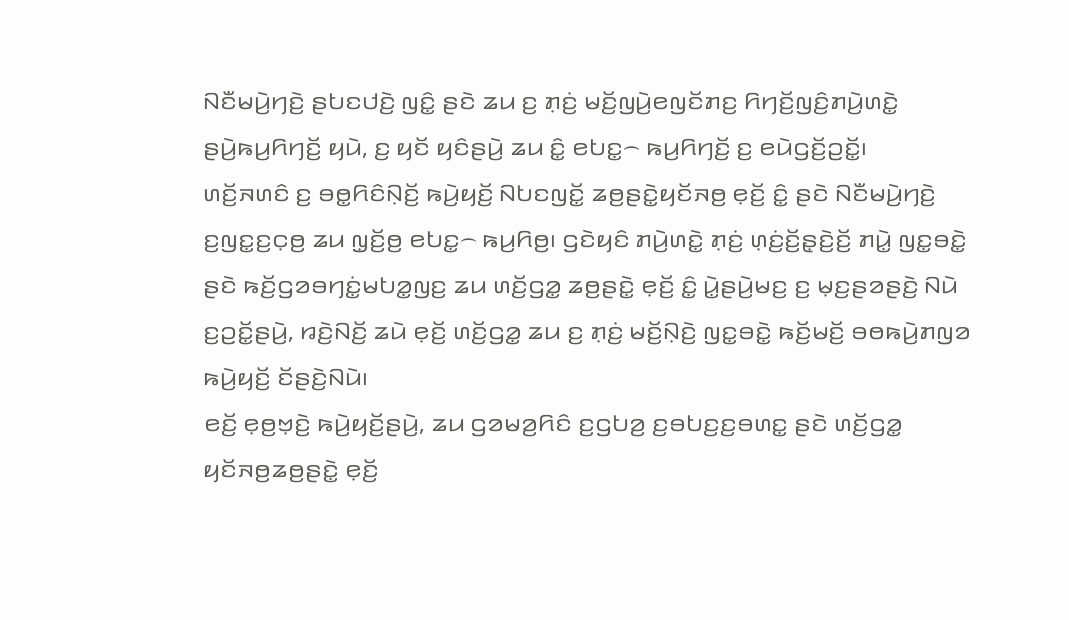ꤡꤢꤪꤗꤣꤧ꤬ꤚꤢꤧ꤬ ꤔꤝꤢꤓꤢꤧ꤬ ꤜꤢꤨ꤭ ꤔꤢꤧ ꤘꤣ ꤢ꤬ ꤊ꤫ꤢꤦ꤬ ꤗꤢꤩ꤬ꤜꤣꤧ꤬ꤕꤜꤢꤩꤊꤢ꤬ ꤖꤚꤢꤩ꤬ꤜꤢꤨ꤬ꤊꤣꤧ꤬ꤛꤢꤧ꤭ ꤔꤣꤧ꤬ꤒꤣ꤬ꤖꤚꤢꤩ꤬ ꤟꤣꤧ, ꤢ꤬ ꤟꤢꤩ ꤟꤢꤨꤔꤣꤧ꤬ ꤘꤣ ꤢꤨ꤭ ꤕꤝꤢ꤭꤮ ꤒꤣ꤬ꤖꤚꤢꤩ꤬ ꤢ꤬ ꤕꤣꤧꤞꤢꤩ꤬ꤑꤢꤩ꤭꤯
ꤛꤢꤩ꤬ꤏꤛꤢꤨ ꤢ꤬ ꤋꤥ꤭ꤖꤢꤨꤡ꤫ꤢꤩ꤬ ꤒꤣꤧ꤬ꤟꤢꤩ꤬ ꤡꤝꤢꤜꤢꤩ꤭ ꤘꤥ꤬ꤔꤢꤧ꤭ꤟꤢꤩꤏꤥ꤬ ꤕ꤫ꤢꤩ꤬ ꤢꤨ꤭ ꤔꤢꤧ ꤡꤢꤪꤗꤣꤧ꤬ꤚꤢꤧ꤬ ꤢ꤬ꤜꤢ꤭ꤢ꤬ꤍ꤫ꤥ꤬ ꤘꤣ ꤜ꤫ꤢꤩ꤬ꤥ꤬ ꤕꤝꤢ꤭꤮ ꤒꤣ꤬ꤖꤥ꤬꤯ ꤞꤢꤧꤟꤢꤨ ꤊꤣꤧ꤬ꤛꤢꤧ꤭ ꤊ꤫ꤢꤦ꤬ ꤛ꤫ꤢꤦ꤬ꤢꤩ꤬ꤔ꤫ꤢꤧ꤬ꤢꤩ꤬ ꤊꤣꤧ꤭ ꤜꤢ꤭ꤋꤢꤧ꤭ ꤔꤢꤧ ꤒꤢꤩ꤬ꤞꤤꤋꤚꤢꤦ꤭ꤗꤝꤤ꤭ꤜꤢ꤬ ꤘꤣ ꤛꤢꤩ꤬ꤞꤤ꤭ ꤘꤥ꤬ꤔꤢꤧ꤭ ꤕ꤫ꤢꤩ꤬ ꤢꤨ꤭ ꤣꤧ꤭ꤔꤣꤧ꤬ꤗꤢ꤬ ꤢ꤬ ꤗ꤫ꤢ꤬ꤔꤤꤔꤢꤧ꤬ ꤡꤣꤧ ꤢ꤬ꤑꤢꤩ꤭ꤔꤣꤧ꤬, ꤙꤢꤧ꤬ꤡꤢꤩ꤬ ꤘꤣꤧ ꤕ꤫ꤢꤩ꤬ ꤛꤢꤩ꤬ꤞꤤ꤭ ꤘꤣ ꤢ꤬ ꤊ꤫ꤢꤦ꤬ ꤗꤢꤩ꤬ꤡ꤫ꤢꤧ꤬ ꤜꤢ꤭ꤋꤢꤧ꤭ ꤒꤢꤩ꤬ꤗꤢꤩ꤬ ꤋꤥꤒꤣꤧ꤬ꤊꤜꤤ ꤒꤣꤧ꤬ꤟꤢꤩ꤬ ꤢꤩꤔꤢꤧ꤬ꤡꤣꤧ꤯
ꤕꤢꤩ꤬ ꤕ꤫ꤥ꤬ꤠ꤫ꤢꤧ꤬ ꤒꤣꤧ꤬ꤟꤢꤩ꤬ꤔꤣꤧ꤬, ꤘꤣ ꤞꤤꤗꤤ꤬ꤖꤢꤨ ꤢ꤬ꤞꤝꤤ꤬ ꤢ꤬ꤋꤝꤢ꤬ꤢ꤬ꤋꤛꤢ꤭ ꤔꤢꤧ ꤛꤢꤩ꤬ꤞꤤ꤭ ꤟꤢꤩꤏꤥ꤬ꤘꤥ꤬ꤔꤢꤧ꤭ ꤕ꤫ꤢꤩ꤬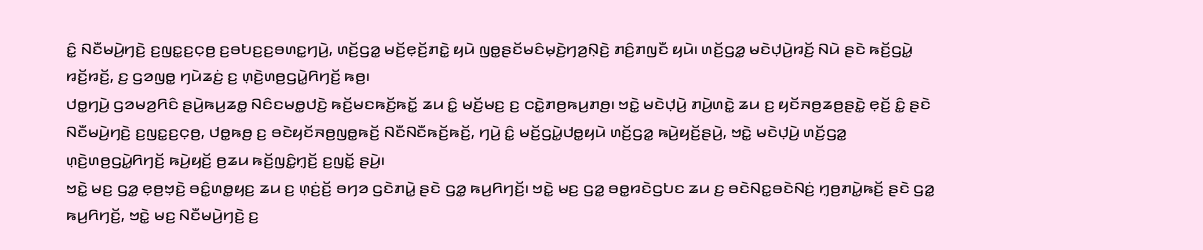ꤢꤨ꤭ ꤡꤢꤪꤗꤣꤧ꤬ꤚꤢꤧ꤬ ꤢ꤬ꤜꤢ꤭ꤢ꤬ꤍ꤫ꤥ꤬ ꤢ꤬ꤋꤝꤢ꤬ꤢ꤬ꤋꤛꤢ꤭ꤚꤣꤧ꤬, ꤛꤢꤩ꤬ꤞꤤ꤭ ꤗꤢꤩ꤬ꤕ꤫ꤢꤩ꤬ꤊꤢꤧ꤭ ꤟꤣꤧ ꤜꤥ꤭ꤔꤢꤩꤗꤢꤨꤗ꤫ꤢꤧ꤬ꤚꤤ꤬ꤡ꤫ꤢꤧ꤬ ꤊꤢꤨ꤬ꤊꤜꤢꤪ ꤟꤣꤧ꤯ ꤛꤢꤩ꤬ꤞꤤ꤭ ꤗꤢꤧꤓ꤫ꤣꤧ꤬ꤙꤢꤩ꤬ ꤡꤣꤧ ꤔꤢꤧ ꤒꤢꤩ꤬ꤞꤣꤧ꤭ ꤙꤢꤩ꤬ꤙꤢꤩ꤬, ꤢ꤬ ꤞꤤꤜꤥ꤭ ꤚꤣꤧꤘꤢꤦ꤬ ꤢ꤬ ꤛ꤫ꤢꤧ꤬ꤛꤥ꤬ꤞꤣꤧ꤭ꤖꤚꤢꤩ꤬ ꤒꤥ꤬꤯
ꤓꤥ꤭ꤚꤣꤧ꤬ ꤞꤤꤗꤤ꤬ꤖꤢꤨ ꤔꤣꤧ꤬ꤒꤣ꤬ꤘꤥ꤭ ꤡꤢꤨꤢꤗꤥ꤭ꤓꤢꤧ꤬ ꤒꤢꤩ꤬ꤗꤢꤒꤢꤩ꤬ꤒꤢꤩ꤭ ꤘꤣ ꤢꤨ꤭ ꤗꤢꤩ꤬ꤗꤢ꤬ ꤢ꤬ ꤍꤢꤧ꤭ꤊꤥ꤬ꤒꤣ꤬ꤊꤥ꤬꤯ ꤠꤢꤧ꤭ ꤗꤢꤧꤓ꤫ꤣꤧ꤬ ꤊꤣꤧ꤬ꤛꤢꤧ꤭ ꤘꤣ ꤢ꤬ ꤟꤢꤩꤏꤥ꤬ꤘꤥ꤬ꤔꤢꤧ꤭ ꤕ꤫ꤢꤩ꤬ ꤢꤨ꤭ ꤔꤢꤧ ꤡꤢꤪꤗꤣꤧ꤬ꤚꤢꤧ꤬ ꤢ꤬ꤜꤢ꤭ꤢ꤬ꤍ꤫ꤥ꤬, ꤓꤥ꤭ꤒꤥ꤬ ꤢ꤬ ꤋꤢꤧꤟꤢꤩꤏꤥ꤬ꤜꤥ꤭ꤒꤢꤩ꤬ ꤡꤢꤪꤡꤢꤪꤒꤢꤩ꤬ꤒꤢꤩ꤬, ꤚꤣꤧ꤬ ꤢꤨ꤭ ꤗꤢꤩ꤬ꤞꤣꤧ꤭ꤓꤥ꤭ꤟꤣꤧ ꤛꤢꤩ꤬ꤞꤤ꤭ ꤒꤣꤧ꤬ꤟꤢꤩ꤬ꤔꤣꤧ꤬, ꤠꤢꤧ꤭ ꤗꤢꤧꤓ꤫ꤣꤧ꤬ ꤛꤢꤩ꤬ꤞꤤ꤭ ꤛ꤫ꤢꤧ꤬ꤛꤥ꤬ꤞꤣꤧ꤭ꤖꤚꤢꤩ꤬ ꤒꤣꤧ꤬ꤟꤢꤩ꤬ ꤥ꤬ꤘꤣ ꤒꤢꤩ꤬ꤜꤢꤨ꤭ꤚ꤫ꤢꤩ꤬ ꤢ꤬ꤜꤢꤩ꤭ ꤔꤣꤧ꤬꤯
ꤠꤢꤧ꤭ ꤗꤢ꤬ ꤞꤤ꤭ ꤕ꤫ꤥ꤬ꤠ꤫ꤢꤧ꤬ ꤋꤢꤨ꤭ꤛꤥ꤭ꤟꤢ꤬ ꤘꤣ ꤢ꤬ ꤛ꤫ꤢꤦ꤬ꤢꤩ꤬ ꤋꤚꤤ ꤞꤢꤧꤊꤣꤧ꤭ ꤔꤢꤧ ꤞꤤ꤭ ꤒꤣ꤬ꤖꤚꤢꤩ꤬꤯ ꤠꤢꤧ꤭ ꤗꤢ꤬ ꤞꤤ꤭ ꤋꤥ꤭ꤙꤢꤧꤞꤝꤢ ꤘꤣ ꤢ꤬ ꤋꤢꤧꤡꤢ꤭ꤋꤢꤧꤡꤢꤦ꤬ ꤚ꤫ꤥ꤬ꤊꤣꤧ꤭ꤒꤢꤩ꤬ ꤔꤢꤧ ꤞꤤ꤭ ꤒꤣ꤬ꤖꤚꤢꤩ꤬, ꤠꤢꤧ꤭ ꤗꤢ꤬ ꤡꤢꤪꤗꤣꤧ꤬ꤚꤢꤧ꤬ ꤢ꤬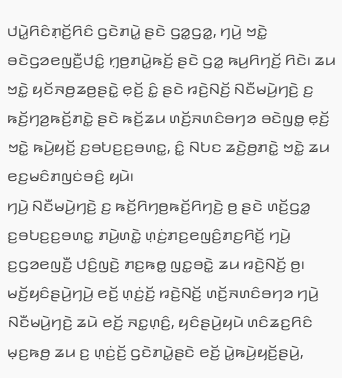ꤓꤣꤧ꤭ꤖꤢꤨꤊ꤫ꤢꤩ꤬ꤖꤢꤨ ꤞꤢꤧꤊꤣꤧ꤭ ꤔꤢꤧ ꤞꤤ꤭ꤞꤤ꤭, ꤚꤣꤧ꤬ ꤠꤢꤧ꤭ ꤋꤢꤧꤞꤤꤕꤜꤢꤪ꤬ꤓꤢꤨ꤭ ꤚ꤫ꤥ꤬ꤊꤣꤧ꤭ꤒꤢꤩ꤬ ꤔꤢꤧ ꤞꤤ꤭ ꤒꤣ꤬ꤖꤚꤢꤩ꤬ ꤖꤢꤧ꤯ ꤘꤣ ꤠꤢꤧ꤭ ꤟꤢꤩꤏꤥ꤬ꤘꤥ꤬ꤔꤢꤧ꤭ ꤕ꤫ꤢꤩ꤬ ꤢꤨ꤭ ꤔꤢꤧ ꤙꤢꤧ꤬ꤡꤢꤩ꤬ ꤡꤢꤪꤗꤣꤧ꤬ꤚꤢꤧ꤬ ꤢ꤬ ꤒꤢꤩ꤬ꤚꤤ꤬ꤒꤢꤩ꤬ꤊꤢꤧ꤭ ꤔꤢꤧ ꤒꤢꤩ꤬ꤘꤣ ꤛꤢꤩ꤬ꤏꤛꤢꤨꤋꤚꤤ ꤋꤢꤧꤜꤥ꤭ ꤕ꤫ꤢꤩ꤬ ꤠꤢꤧ꤭ ꤒꤣꤧ꤬ꤟꤢꤩ꤬ ꤢ꤬ꤋꤝꤢ꤬ꤢ꤬ꤋꤛꤢ꤭, ꤢꤨ꤭ ꤡꤝꤢ ꤘꤢꤧ꤬ꤥ꤬ꤊꤢꤧ꤭ ꤠꤢꤧ꤭ ꤘꤣ ꤕꤢ꤬ꤗꤢꤨꤊꤜꤢꤦꤋꤢꤨ꤬ ꤟꤣꤧ꤯
ꤚꤣꤧ꤬ ꤡꤢꤪꤗꤣꤧ꤬ꤚꤢꤧ꤬ ꤢ꤬ ꤒꤢꤩ꤬ꤖꤚꤥ꤬ꤒꤢꤩ꤬ꤖꤚꤢꤧ꤬ ꤥ꤬ ꤔꤢꤧ ꤛꤢꤩ꤬ꤞꤤ꤭ ꤢ꤬ꤋꤝꤢ꤬ꤢ꤬ꤋꤛꤢ꤭ ꤊꤣꤧ꤬ꤛꤢꤧ꤭ ꤛ꤫ꤢꤦ꤬ꤊꤢ꤬ꤕꤜꤢꤨ꤬ꤊꤢ꤬ꤖꤢꤩ꤬ ꤚꤣꤧ꤬ ꤢ꤬ꤞꤤꤕꤜꤢꤪ꤬ ꤓꤢꤨ꤬ꤜꤢꤧ꤬ ꤊꤢ꤬ꤒꤥ꤭ ꤜꤢ꤭ꤋꤢꤧ꤭ ꤘꤣ ꤙꤢꤧ꤬ꤡꤢꤩ꤬ ꤥ꤬꤯
ꤗꤢꤩ꤬ꤟꤢꤨꤔꤣꤧ꤬ꤚꤣꤧ꤬ ꤕꤢꤩ꤬ ꤛ꤫ꤢꤦ꤬ꤢꤩ꤬ ꤙꤢꤧ꤬ꤡꤢꤩ꤬ ꤛꤢꤩ꤬ꤏꤛꤢꤨꤋꤚꤤ ꤚꤣꤧ꤬ ꤡꤢꤪꤗꤣꤧ꤬ꤚꤢꤧ꤬ ꤘꤣꤧ ꤕꤢꤩ꤬ ꤏꤢ꤭ꤛ꤫ꤢꤨ꤬, ꤟꤢꤨꤔꤣꤧ꤬ꤟꤣꤧ ꤛꤢꤨꤘꤢ꤬ꤖꤢꤨ ꤗ꤫ꤢ꤬ꤒꤥ꤬ ꤘꤣ ꤢ꤬ ꤛ꤫ꤢꤦ꤬ꤢꤩ꤬ ꤞꤢꤧꤊꤣꤧ꤭ꤔꤢꤧ ꤕꤢꤩ꤬ ꤣꤧ꤭ꤒꤣꤧ꤬ꤟꤢꤩ꤬ꤔꤣꤧ꤬,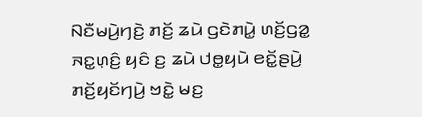ꤡꤢꤪꤗꤣꤧ꤬ꤚꤢꤧ꤬ ꤊꤢꤩ꤬ ꤘꤣꤧ ꤞꤢꤧꤊꤣꤧ꤭ ꤛꤢꤩ꤬ꤞꤤ꤭ ꤏꤢ꤭ꤛ꤫ꤢꤨ꤬ ꤟꤢꤨ ꤢ꤬ ꤘꤣꤧ ꤓꤥ꤭ꤟꤣꤧ ꤕꤢꤩ꤭ꤔꤣꤧ꤬ ꤊꤢꤩ꤬ꤟꤢꤩꤚꤣꤧ꤬ ꤠꤢꤧ꤭ ꤗꤢ꤬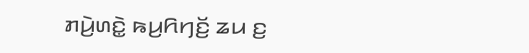ꤊꤣꤧ꤬ꤛꤢꤧ꤭ ꤒꤣ꤬ꤖꤚꤢꤩ꤬ ꤘꤣ ꤢ꤬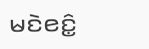ꤗꤢꤧꤕꤢꤨ꤭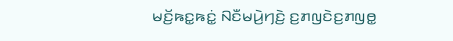ꤗꤢꤩ꤬ꤒꤢ꤭ꤒꤢꤦ꤭ ꤡꤢꤪꤗꤣꤧ꤬ꤚꤢꤧ꤬ ꤢ꤬ꤊꤜꤢꤧꤢ꤬ꤊꤜꤥ꤭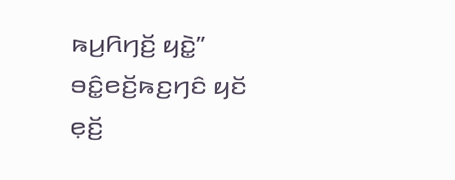ꤒꤣ꤬ꤖꤚꤢꤩ꤬ ꤟꤢꤧ꤭” ꤋꤢꤨ꤭ꤕꤢꤩ꤬ꤒꤢ꤬ꤚꤢꤨ ꤟꤢꤩ ꤕ꤫ꤢꤩ꤬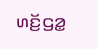ꤛꤢꤩ꤬ꤞꤤ꤭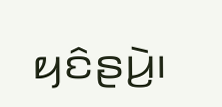ꤟꤢꤨꤔꤣꤧ꤬꤯